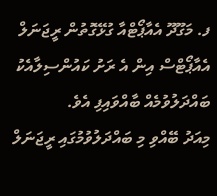ފ. މަގޫދޫ އެއާޕޯޓްއާ ގުޅޭގޮތުން ރީޖަނަލް އެއާޕޯޓްސް އިން އެ ރަށު ކައުންސިލާއެކު ބައްދަލުވުމެއް ބާއްވައިފި އެވެ.
މިއަދު ބޭއްވި މި ބައްދަލުވުމުގައި ރީޖަނަލް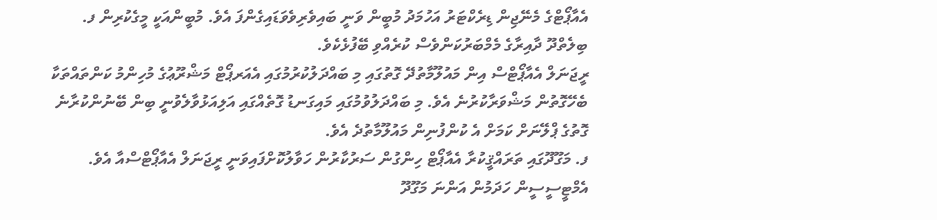އެއާޕޯޓްގެ މެނޭޖިން ޑިރެކްޓަރު އަހުމަދު މުބީން ވަނީ ބައިވެރިވެވަޑައިގެންފަ އެވެ. މުބީންއަކީ މީގެކުރިން ފ. ބިލެތްދޫ ދާއިރާގެ މެމްބަރުކަންވެސް ކުރެއްވި ބޭފުޅެކެވެ.
ރީޖަނަލް އެއާޕޯޓްސް އިން މައުލޫމާތުދޭ ގޮތުގައި މި ބައްދަލުކުރުމުގައި އެއަރޕޯޓް މަޝްރޫޢުގެ މުހިންމު ކަންތައްތަކާ ބެހޭގޮތުން މަޝްވަރާކުރުނެ އެވެ. މި ބައްދަލުވުމުގައި މައިގަނޑު ގޮތެއްގައި އަލިއަޅުވާލެވުނީ ބިން ބޭނުންކުރާނެ ގޮތުގެ ޕްލޭނަށް ކަމަށް އެ ކުންފުނިން މައުލޫމާތުދެ އެވެ.
ފ. މަގޫދޫގައި ތަރައްޤީކުރާ އެއާޕޯޓް ހިންގުން ސަރުކާރުން ހަވާލުކޮށްފައިވަނީ ރީޖަނަލް އެއާޕޯޓްސްއާ އެވެ.
އެމްޓީސީސީން ހަދަމުން އަންނަ މަގޫދޫ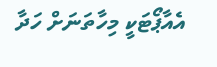އެއާޕޯޓަކީ މިހާތަނަށް ހަދާ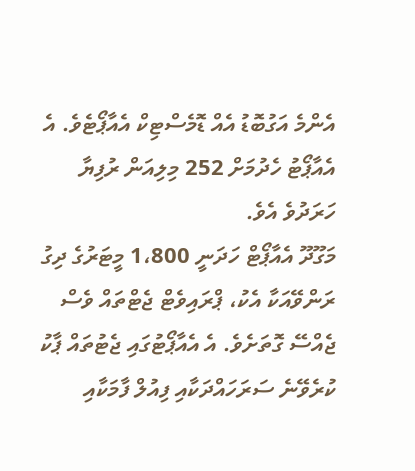އެންމެ އަގުބޮޑު އެއް ޑޮމެސްޓިކް އެއާޕޯޓެވެ. އެ އެއާޕޯޓު ހެދުމަށް 252 މިލިއަން ރުފިޔާ ހަރަދުވެ އެވެ.
މަގޫދޫ އެއާޕޯޓް ހަދަނީ 1،800 މީޓަރުގެ ދިގު ރަންވޭއަކާ އެކު، ޕްރައިވެޓް ޖެޓްތައް ވެސް ޖެއްސޭ ގޮތަށެވެ. އެ އެއާޕޯޓުގައި ޖެޓުތައް ޕާކު ކުރެވޭނެ ސަރަހައްދަކާއި ފިއުލް ފާމަކާއި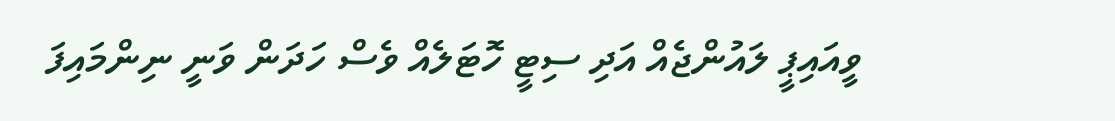ވީއައިޕީ ލައުންޖެއް އަދި ސިޓީ ހޮޓަލެއް ވެސް ހަދަން ވަނީ ނިންމައިފަ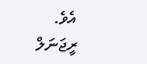އެވެ.
ރީޖަނަލް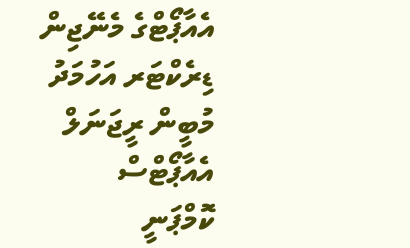އެއާޕޯޓްގެ މެނޭޖިން ޑިރެކްޓަރ އަހުމަދު މުބީން ރީޖަނަލް އެއާޕޯޓްސް ކޮމްޕަނީ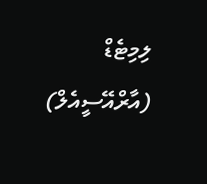ލިމިޓެޑް (އާރްއޭސީއެލް)